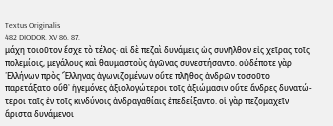Textus Originalis
482 DIODOR. XV 86. 87.
μάχη τοιοῦτον ἔσχε τὸ τέλος· αἱ δὲ πεζαὶ δυνάμεις ὡς συνῆλθον εἰς χεῖρας τοῖς πολεμίοις, μεγάλους καὶ θαυμαστοὺς ἀγῶνας συνεστήσαντο. οὐδέποτε γὰρ ῾Ελλήνων πρὸς Ἕλληνας ἀγωνιζομένων οὔτε πλῆθος ἀνδρῶν τοσοῦτο παρετάξατο οὔθ᾽ ἡγεμόνες ἀξιολογώτεροι τοῖς ἀξιώμασιν οὔτε ἄνδρες δυνατώ- τεροι ταῖς ἐν τοῖς κινδύνοις ἀνδραγαθίαις ἐπεδείξαντο. οἱ γὰρ πεζομαχεῖν ἄριστα δυνάμενοι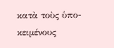κατὰ τοὺς ὑπο- κειμένους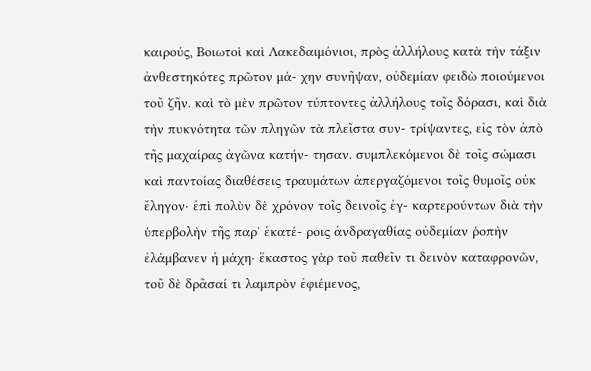καιρούς, Βοιωτοὶ καὶ Λακεδαιμόνιοι, πρὸς ἀλλήλους κατὰ τὴν τάξιν ἀνθεστηκότες πρῶτον μά- χην συνῆψαν, οὐδεμίαν φειδὼ ποιούμενοι τοῦ ζῆν. καὶ τὸ μὲν πρῶτον τύπτοντες ἀλλήλους τοῖς δόρασι, καὶ διὰ τὴν πυκνότητα τῶν πληγῶν τὰ πλεῖστα συν- τρίψαντες, εἰς τὸν ἀπὸ τῆς μαχαίρας ἀγῶνα κατήν- τησαν. συμπλεκόμενοι δὲ τοῖς σώμασι καὶ παντοίας διαθέσεις τραυμάτων ἀπεργαζόμενοι τοῖς θυμοῖς οὐκ ἔληγον· ἐπὶ πολὺν δὲ χρόνον τοῖς δεινοῖς ἐγ- καρτερούντων διὰ τὴν ὑπερβολὴν τῆς παρ᾽ ἑκατέ- ροις ἀνδραγαθίας οὐδεμίαν ῥοπὴν ἐλάμβανεν ἡ μάχη· ἕκαστος γὰρ τοῦ παθεῖν τι δεινὸν καταφρονῶν, τοῦ δὲ δρᾶσαί τι λαμπρὸν ἐφιέμενος,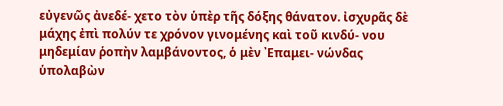εὐγενῶς ἀνεδέ- χετο τὸν ὑπὲρ τῆς δόξης θάνατον. ἰσχυρᾶς δὲ μάχης ἐπὶ πολύν τε χρόνον γινομένης καὶ τοῦ κινδύ- νου μηδεμίαν ῥοπὴν λαμβάνοντος, ὁ μὲν ᾿Επαμει- νώνδας ὑπολαβὼν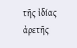τῆς ἰδίας ἀρετῆς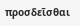προσδεῖσθαι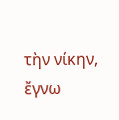τὴν νίκην, ἔγνω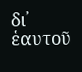δι᾽ ἑαυτοῦ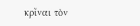κρῖναι τὸν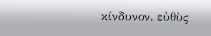κίνδυνον. εὐθὺς